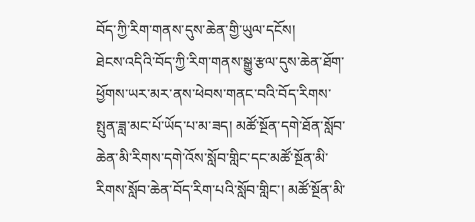བོད་ཀྱི་རིག་གནས་དུས་ཆེན་གྱི་ཡུལ་དངོས།
ཐེངས་འདིའི་བོད་ཀྱི་རིག་གནས་སྒྱུ་རྩལ་དུས་ཆེན་ཐོག་ཕྱོགས་ཡར་མར་ནས་ཕེབས་གནང་བའི་བོད་རིགས་སྤུན་ཟླ་མང་པོ་ཡོད་པ་མ་ཟད། མཚོ་སྔོན་དགེ་ཐོན་སློབ་ཆེན་མི་རིགས་དགེ་འོས་སློབ་གླིང་དང་མཚོ་སྔོན་མི་རིགས་སློབ་ཆེན་བོད་རིག་པའི་སློབ་གླིང་། མཚོ་སྔོན་མི་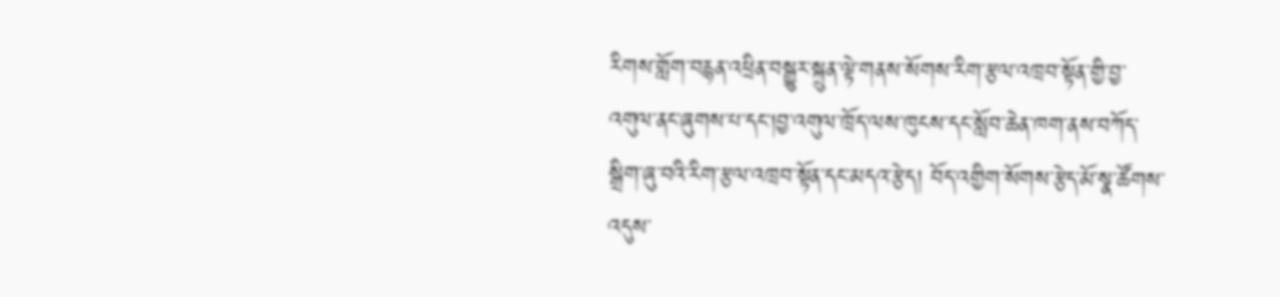རིགས་གློག་བརྙན་འཕྲིན་བསྒྱུར་སྐྲུན་ལྟེ་གནས་སོགས་རིག་རྩལ་འཁྲབ་སྟོན་གྱི་བྱ་འགུལ་ནང་ཞུགས་པ་དང།བྱ་འགུལ་ཁྲོད་ལས་ཁུངས་དང་སློབ་ཆེན་ཁག་ནས་བཀོད་སྒྲིག་ཞུ་བའི་རིག་རྩལ་འཁྲབ་སྟོན་དང་མདའ་རྩེད། བོད་འགྱིག་སོགས་རྩེད་མོ་སྣ་ཚོགས་འདུས་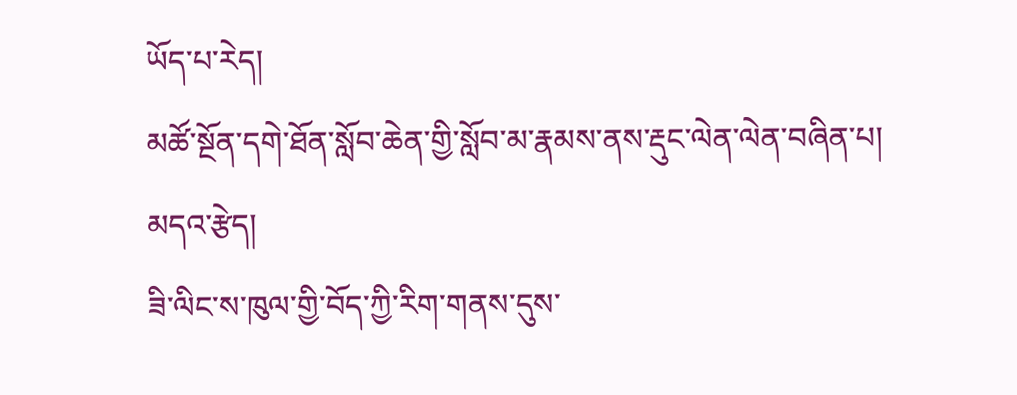ཡོད་པ་རེད།
མཚོ་སྔོན་དགེ་ཐོན་སློབ་ཆེན་གྱི་སློབ་མ་རྣམས་ནས་རྡུང་ལེན་ལེན་བཞིན་པ།
མདའ་རྩེད།
ཟི་ལིང་ས་ཁུལ་གྱི་བོད་ཀྱི་རིག་གནས་དུས་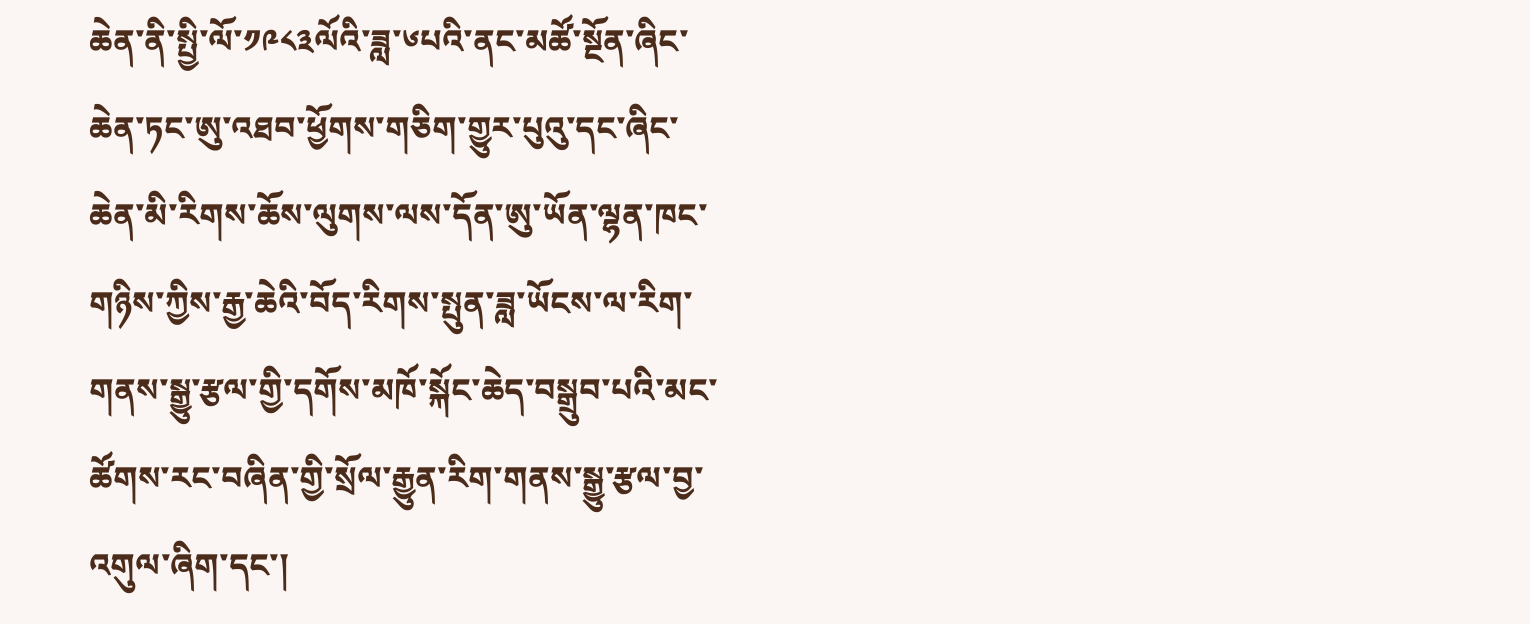ཆེན་ནི་སྤྱི་ལོ་༡༩༨༣ལོའི་ཟླ་༦པའི་ནང་མཚོ་སྔོན་ཞིང་ཆེན་ཏང་ཨུ་འཐབ་ཕྱོགས་གཅིག་གྱུར་པུའུ་དང་ཞིང་ཆེན་མི་རིགས་ཆོས་ལུགས་ལས་དོན་ཨུ་ཡོན་ལྷན་ཁང་གཉིས་ཀྱིས་རྒྱ་ཆེའི་བོད་རིགས་སྤུན་ཟླ་ཡོངས་ལ་རིག་གནས་སྒྱུ་རྩལ་གྱི་དགོས་མཁོ་སྐོང་ཆེད་བསྒྲུབ་པའི་མང་ཚོགས་རང་བཞིན་གྱི་སྲོལ་རྒྱུན་རིག་གནས་སྒྱུ་རྩལ་བྱ་འགུལ་ཞིག་དང་།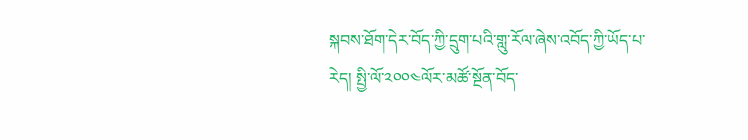སྐབས་ཐོག་དེར་བོད་ཀྱི་དྲུག་པའི་གླུ་རོལ་ཞེས་འབོད་ཀྱི་ཡོད་པ་རེད། སྤྱི་ལོ་༢༠༠༤ལོར་མཚོ་སྔོན་བོད་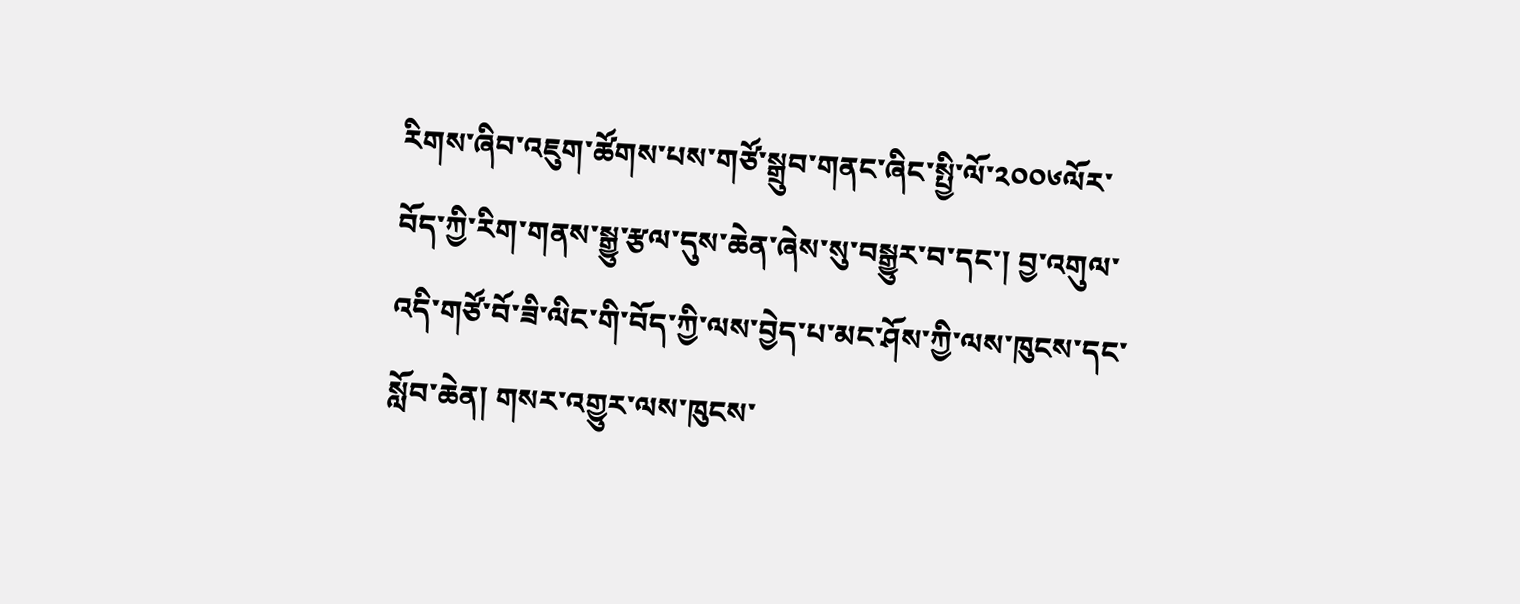རིགས་ཞིབ་འཇུག་ཚོགས་པས་གཙོ་སྒྲུབ་གནང་ཞིང་སྤྱི་ལོ་༢༠༠༦ལོར་བོད་ཀྱི་རིག་གནས་སྒྱུ་རྩལ་དུས་ཆེན་ཞེས་སུ་བསྒྱུར་བ་དང་། བྱ་འགུལ་འདི་གཙོ་བོ་ཟི་ལིང་གི་བོད་ཀྱི་ལས་བྱེད་པ་མང་ཤོས་ཀྱི་ལས་ཁུངས་དང་སློབ་ཆེན། གསར་འགྱུར་ལས་ཁུངས་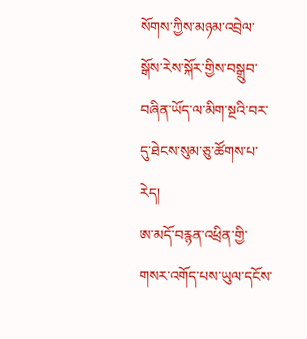སོགས་ཀྱིས་མཉམ་འབྲེལ་སྒོས་རེས་སྐོར་གྱིས་བསྒྲུབ་བཞིན་ཡོད་ལ་མིག་སྔའི་བར་དུ་ཐེངས་སུམ་ཅུ་ཚོགས་པ་རེད།
ཨ་མདོ་བརྙན་འཕྲིན་གྱི་གསར་འགོད་པས་ཡུལ་དངོས་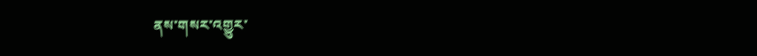ནས་གསར་འགྱུར་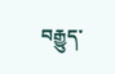བརྒྱུད་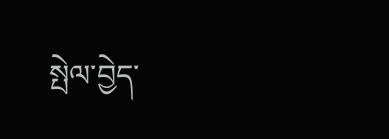སྤེལ་བྱེད་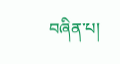བཞིན་པ།